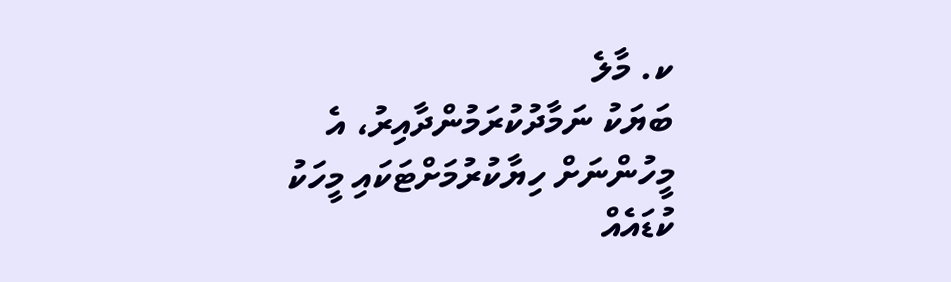ކ. މާލެ
ބަޔަކު ނަމާދުކުރަމުންދާއިރު، އެ މީހުންނަށް ހިޔާކުރުމަށްޓަކައި މީހަކު ކުޑައެއް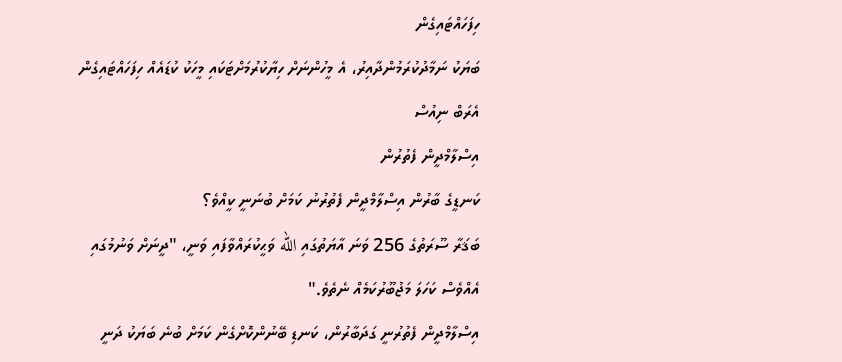ހިފަހައްޓައިގެން
ބަޔަކު ނަމާދުކުރަމުންދާއިރު، އެ މީހުންނަށް ހިޔާކުރުމަށްޓަކައި މީހަކު ކުޑައެއް ހިފަހައްޓައިގެން
އެރަބް ނިއުސް
އިސްލާމްދީން ފެތުރުން
ކަނޑީގެ ބާރުން އިސްލާމްދީން ފެތުރުނު ކަމަށް ބުނަނީ ކީއްވެ؟
ބަޤަރާ ސޫރަތުގެ 256 ވަނަ އާޔަތުގައި الله ވަޙީކުރައްވާފައި ވަނީ، "ދީނަށް ވަނުމުގައި އެއްވެސް ކަހަލަ މަޖުބޫރުކަމެއް ނެތެވެ."
އިސްލާމްދީން ފެތުރުނީ ގަދަބާރުން، ކަނޑި ބޭނުންކޮށްގެން ކަމަށް ބުނެ ބަޔަކު ދަނީ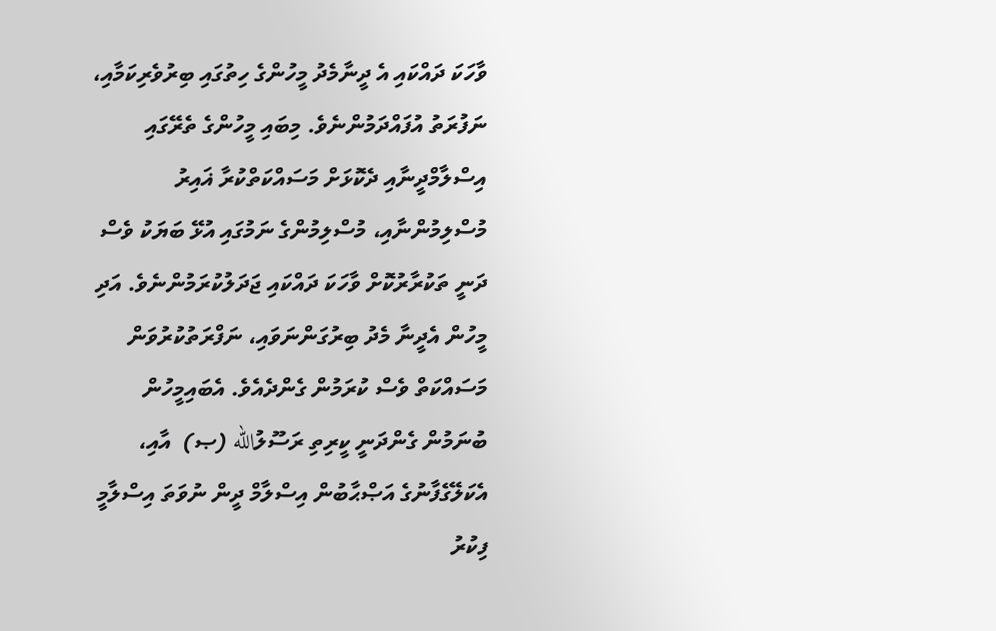ވާހަކަ ދައްކައި އެ ދީނާމެދު މީހުންގެ ހިތުގައި ބިރުވެރިކަމާއި، ނަފުރަތު އުފައްދަމުންނެވެ. މިބައި މީހުންގެ ތެރޭގައި އިސްލާމްދީނާއި ދެކޮޅަށް މަސައްކަތްކުރާ ޣައިރު މުސްލިމުންނާއި، މުސްލިމުންގެ ނަމުގައި އުޅޭ ބަޔަކު ވެސް ދަނީ ތަކުރާރުކޮށް ވާހަކަ ދައްކައި ޖަދަލުކުރަމުންނެވެ. އަދި މީހުން އެދީނާ މެދު ބިރުގަންނަވައި، ނަފްރަތުކުރުވަން މަސައްކަތް ވެސް ކުރަމުން ގެންދެއެވެ. އެބައިމީހުން ބުނަމުން ގެންދަނީ ކީރިތި ރަސޫލުالله (ޞ)  އާއި، އެކަލޭގެފާނުގެ އަޞްޙާބުން އިސްލާމް ދީން ނުވަތަ އިސްލާމީ ފިކުރު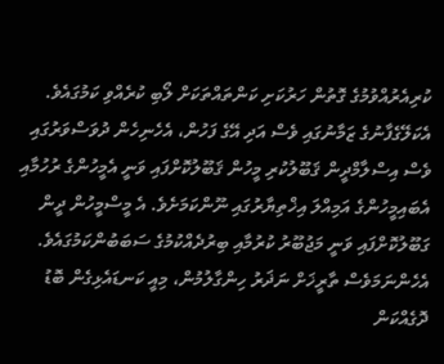ކުރިއެރުއްވުމުގެ ގޮތުން ހަރުކަށި ކަންތައްތަކަށް ލޯބި ކުރެއްވި ކަމުގައެވެ. އެކަލޭގެފާނުގެ ޒަމާނުގައި ވެސް އަދި އޭގެ ފަހުން، އެހެނިހެން ދުވަސްވަރުގައި ވެސް އިސްލާމްދީން ޤަބޫލުކުރި މީހުން ޤަބޫލުކޮށްފައި ވަނީ އެމީހުންގެ ރުހުމާއި އެބައިމީހުންގެ އަމިއްލަ އިޚްތިޔާރުގައި ނޫންކަމަށެވެ. އެ މީސްމީހުން ދީން ގަބޫލުކޮށްފައި ވަނީ މަޖުބޫރު ކުރުމާއި ބިރުދެއްކުމުގެ ސަބަބުންކަމުގައެވެ.
އެހެންނަމަވެސް ތާރީޚަށް ނަޛަރު ހިންގާލުމުން، މިއީ ކަނޑައެޅިގެން ބޮޑު ދޮގެއްކަން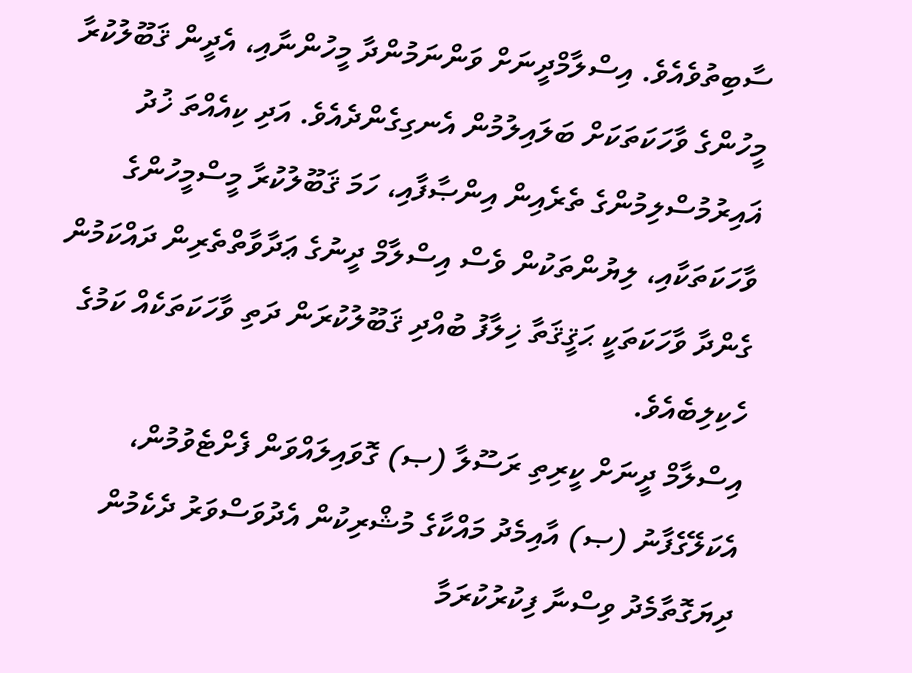ސާބިތުވެއެވެ. އިސްލާމްދީނަށް ވަންނަމުންދާ މީހުންނާއި، އެދީން ޤަބޫލުކުރާ މީހުންގެ ވާހަކަތަކަށް ބަލައިލުމުން އެނގިގެންދެއެވެ. އަދި ކިއެއްތަ ޚުދު ޣައިރުމުސްލިމުންގެ ތެރެއިން އިންޞާފާއި، ހަމަ ޤަބޫލުކުރާ މީސްމީހުންގެ ވާހަކަތަކާއި، ލިޔުންތަކުން ވެސް އިސްލާމް ދީނުގެ ޢަދާވާތްތެރިން ދައްކަމުން ގެންދާ ވާހަކަތަކީ ޙަޤީޤަތާ ޚިލާފު ބުއްދި ޤަބޫލުކުރަން ދަތި ވާހަކަތަކެއް ކަމުގެ ހެކިލިބެއެވެ.
އިސްލާމް ދީނަށް ކީރިތި ރަސޫލާ (ޞ) ގޮވައިލައްވަން ފެށްޓެވުމުން، އެކަލޭގެފާނު (ޞ) އާއިމެދު މައްކާގެ މުޝްރިކުން އެދުވަސްވަރު ދެކެމުން ދިޔަގޮތާމެދު ވިސްނާ ފިކުރުކުރަމާ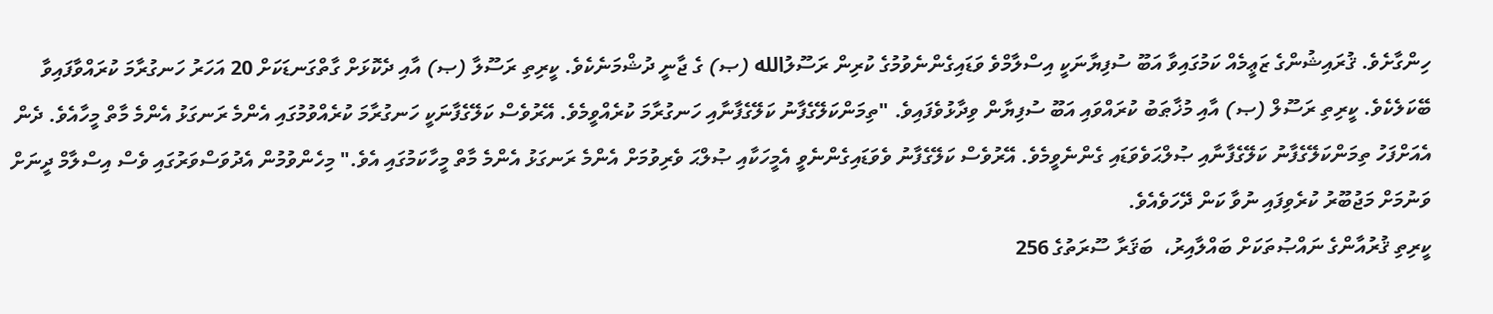ހިންގާށެވެ. ޤުރައިޝުންގެ ޒަޢީމެއް ކަމުގައިވާ އަބޫ ސުފިޔާނަކީ އިސްލާމްވެ ވަޑައިގެންނެވުމުގެ ކުރިން ރަސޫލުالله (ޞ) ގެ ޖާނީ ދުޝްމަނެކެވެ. ކީރިތި ރަސޫލާ (ޞ) އާއި ދެކޮޅަށް ގާތްގަނޑަކަށް 20 އަހަރު ހަނގުރާމަ ކުރައްވާފައިވާ ބޭކަލެކެވެ. ކީރިތި ރަސޫލް (ޞ) އާއި މުޚާޠަބު ކުރައްވައި އަބޫ ސުފިޔާން ވިދާޅުވެފައިވެ. "ތިމަންކަލޭގެފާނު ކަލޭގެފާނާއި ހަނގުރާމަ ކުރެއްވީމެވެ. އޭރުވެސް ކަލޭގެފާނަކީ ހަނގުރާމަ ކުރެއްވުމުގައި އެންމެ ރަނގަޅު އެންމެ މާތް މީހާއެވެ. ދެން އެއަށްފަހު ތިމަންކަލޭގެފާނު ކަލޭގެފާނާއި ޞުލްޙަވެވަޑައި ގެންނެވީމެވެ. އޭރުވެސް ކަލޭގެފާނު ވެވަޑައިގެންނެވީ އެމީހަކާއި ޞުލްޙަ ވެރިވުމަށް އެންމެ ރަނގަޅު އެންމެ މާތް މީހާކަމުގައި އެވެ." މިހެންވުމުން އެދުވަސްވަރުގައި ވެސް އިސްލާމް ދީނަށް ވަނުމަށް މަޖުބޫރު ކުރެވިފައި ނުވާ ކަން ދޭހަވެއެވެ.
ކީރިތި ޤުރުއާންގެ ނައްޞުތަކަށް ބައްލާއިރު،  ބަޤަރާ ސޫރަތުގެ 256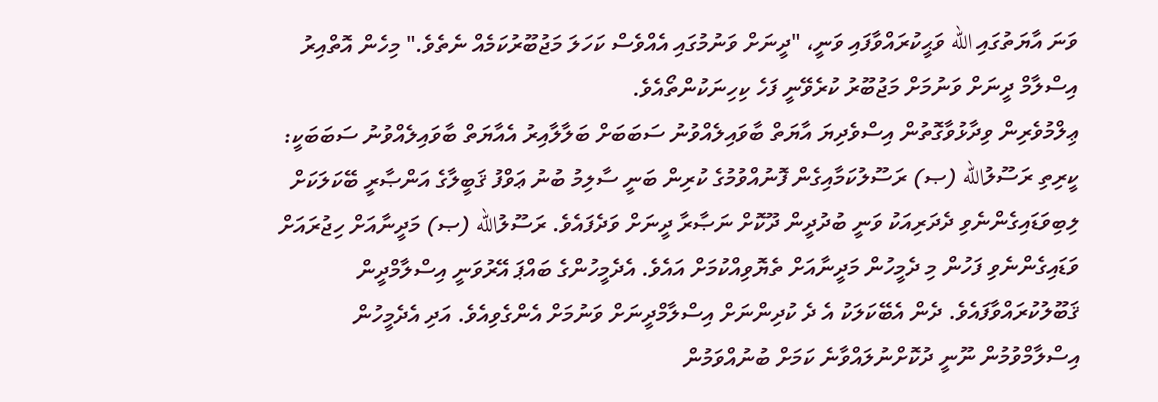ވަނަ އާޔަތުގައި الله ވަޙީކުރައްވާފައި ވަނީ، "ދީނަށް ވަނުމުގައި އެއްވެސް ކަހަލަ މަޖުބޫރުކަމެއް ނެތެވެ." މިހެން އޮތްއިރު އިސްލާމް ދީނަށް ވަނުމަށް މަޖުބޫރު ކުރެވޭނީ ފަހެ ކިހިނަކުންތޯއެވެ.
ޢިލްމުވެރިން ވިދާޅުވާގޮތުން އިސްވެދިޔަ އާޔަތް ބާވައިލެއްވުނު ސަބަބަށް ބަލާލާއިރު އެއާޔަތް ބާވައިލެއްވުނު ސަބަބަކީ: ކީރިތި ރަސޫލުالله (ޞ) ރަސޫލުކަމާއިގެން ފޮނުއްވުމުގެ ކުރިން ބަނީ ސާލިމު ބުނު ޢަވްފު ޤަބީލާގެ އަންޞާރީ ބޭކަލަކަށް ލިބިވަޑައިގެންނެވި ދެދަރިއަކު ވަނީ ބުދުދީން ދޫކޮށް ނަޞާރާ ދީނަށް ވަދެފައެވެ. ރަސޫލުالله (ޞ) މަދީނާއަށް ހިޖުރައަށް ވަޑައިގެންނެވި ފަހުން މި ދެމީހުން މަދީނާއަށް ތެޔޮވިއްކުމަށް އައެވެ. އެދެމީހުންގެ ބައްޕަ އޭރުވަނީ އިސްލާމްދީން ޤަބޫލުކުރައްވާފައެވެ. ދެން އެބޭކަލަކު އެ ދެ ކުދިންނަށް އިސްލާމްދީނަށް ވަނުމަށް އެންގެވިއެވެ. އަދި އެދެމީހުން އިސްލާމްވުމުން ނޫނީ ދުކޮށްނުލައްވާނެ ކަމަށް ބުނުއްވަމުން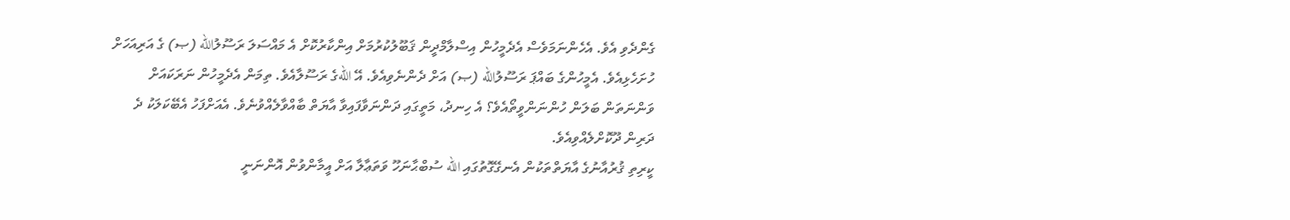ގެންދެވި އެވެ. އެހެންނަމަވެސް އެދެމީހުން އިސްލާމްދީން ޤަބޫލުކުރުމަށް އިންކާރުކޮށް އެ މައްސަލަ ރަސޫލުالله (ޞ) ގެ އަރިއަހަށް ހުށަހެޅިއެވެ. އެމީހުންގެ ބައްޕަ ރަސޫލުالله (ޞ) އަށް ދެންނެވިއެވެ. އޭ اللهގެ ރަސޫލާއެވެ. ތިމަން އެދެމީހުން ނަރަކައަށް ވަންނަތަން ބަލަން ހުންނަންވީތޯއެވެ؟ އެ ހިނދު، މަތީގައި ދަންނަވާފައިވާ އާޔަތް ބާއްވާލެއްވުނެވެ. އެއަށްފަހު އެބޭކަލަކު ދެ ދަރިން ދޫކޮށްލެއްވިއެވެ.
ކީރިތި ޤުރުއާނުގެ އާޔަތްތަކުން އެނގޭގޮތުގައި الله ސުބްޙާނަހޫ ވަތަޢާލާ އަށް އީމާންވުން އޮންނަނީ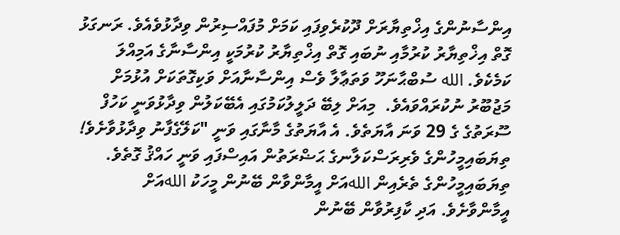އިންސާނުންގެ އިޚްތިޔާރަށް ދޫކުރެވިފައި ކަމަށް މުފައްސިރުން ވިދާޅުވެއެވެ. ރަނގަޅު ގޮތް އިޚްތިޔާރު ކުރުމާއި ނުބައި ގޮތް އިޚްތިޔާރު ކުރުމަކީ އިންސާނާގެ އަމިއްލަ ކަމެކެވެ. الله ސުބްޙާނަހޫ ވަތަޢާލާ ވެސް އިންސާނާއަށް ވަކިގޮތަކަށް އުޅުމަށް މަޖުބޫރު ނުކުރައްވައެވެ.  މިއަށް ލިބޭ ދަލީލުކަމުގައި އެބޭކަލުން ވިދާޅުވަނީ ކަހުފް ސޫރަތުގެ ގެ 29 ވަނަ އާޔަތެވެ. އެ އާޔަތުގެ މާނާގައި ވަނީ "ކަލޭގެފާނު ވިދާޅުވާށެވެ! ތިޔަބައިމީހުންގެ ވެރިރަސްކަލާނގެ ޙަޟްރަތުން އައިސްފައި ވަނީ ހައްޤު ގޮތެވެ. ތިޔަބައިމީހުންގެ ތެރެއިން اللهއަށް އީމާންވާން ބޭނުން މީހަކު اللهއަށް އީމާންވާށެވެ. އަދި ކާފިރުވާން ބޭނުން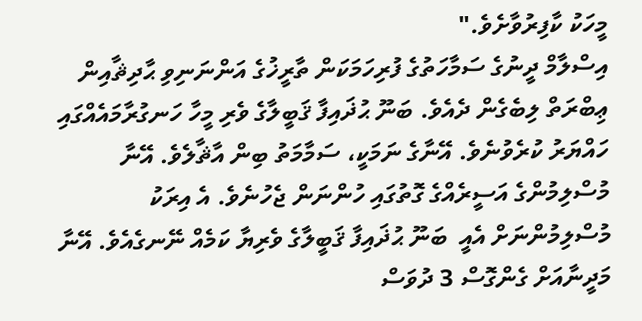މީހަކު ކާފިރުވާށެވެ."
އިސްލާމް ދީނުގެ ސަމާހަތުގެ ފުރިހަމަކަން ތާރީޚުގެ އަންނަނިވި ޙާދިޘާއިން ޢިބްރަތް ލިބެގެން ދެއެވެ. ބަނޫ ޙުޛައިފާ ޤަބީލާގެ ވެރި މީހާ ހަނގުރާމައެއްގައި ހައްޔަރު ކުރެވުނެވެ. އޭނާގެ ނަމަކީ، ސަމާމަތު ބިން އާޘާލެވެ. އޭނާ މުސްލިމުންގެ އަސީރެއްގެ ގޮތުގައި ހުންނަން ޖެހުނެވެ. އެ އިރަކު މުސްލިމުންނަށް އެއީ  ބަނޫ ޙުޛައިފާ ޤަބީލާގެ ވެރިޔާ ކަމެއް ނޭނގެއެވެ. އޭނާ މަދީނާއަށް ގެންގޮސް 3 ދުވަސް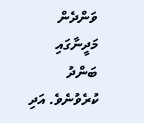ވަންދެން މަދީނާގައި ބަންދު ކުރެވުނެވެ. އަދި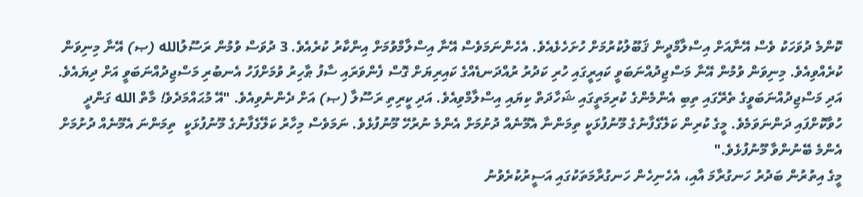ކޮންމެ ދުވަހަކު ވެސް އޭނާއަށް އިސްލާމްދީން ޤަބޫލުކުރުމަށް ހުށަހެޅެއެވެ. އެހެންނަމަވެސް އޭނާ އިސްލާމްވުމަށް އިންކާރު ކުރެއެވެ. 3 ދުވަސް ވުމުން ރަސޫލުالله (ޞ) އޭނާ މިނިވަން ކުރެއްވިއެވެ. މިނިވަން ވުމުން އޭނާ މަސްޖިދުއްނަބަވީ ކައިރީގައި ހުރި ކަދުރު ރުއްދަނޑެއްގެ ކައިރިޔަށް ގޮސް ފެންވަރައި ސާފު ޠާހިރު ވުމަށްފަހު އެނބުރި މަސްޖިދުއްނަބަވީ އަށް ދިޔައެވެ. އަދި މަސްޖިދުއްނަބަވީގެ ތެރޭގައި ތިބި އެންމެންގެ ކުރިމަތީގައި ޝަހާދަތް ކިޔައި އިސްލާމްވިއެވެ. އަދި ކީރިތި ރަސޫލާ (ޞ) އަށް ދެންނެވިއެވެ. "އޭ މުޙައްމަދެވެ! މާތް الله ގަންދީ ހުވާކޮށްފައި ދަންނަވަމެވެ. މީގެ ކުރިން ކަލޭގެފާނުގެ މޫނުފުޅަކީ ތިމަންނާ އެމޫނެއް ދުށުމަށް އެންމެ ނުރުހޭ މޫނުފުޅެވެ. ނަމަވެސް މިހާރު ކަލޭގެފާނުގެ މޫނުފުޅަކީ  ތިމަންނަ އެމޫނެއް ދުށުމަށް އެންމެ ބޭނުންވާ މޫނުފުޅެވެ."
މީގެ އިތުރުން ބަދުރު ހަނގުރާމަ އާއި، އެހެނިހެން ހަނގުރާމަތަކުގައި އަސީރުކުރެވުނު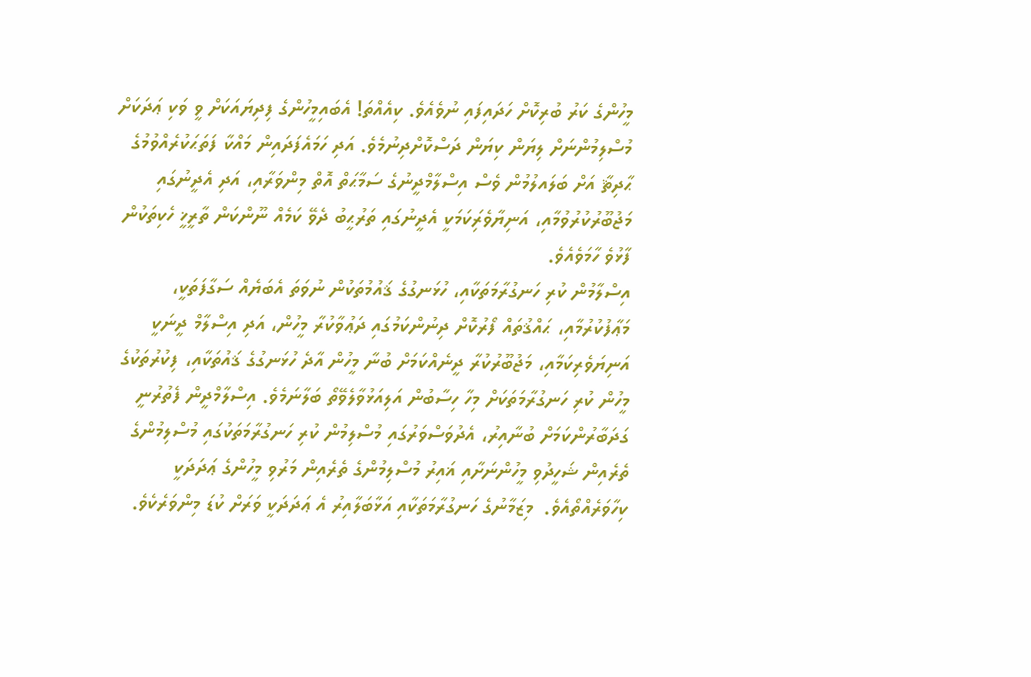މީހުންގެ ކަރު ބުރިކޮށް ހަދައިފައި ނުވެއެވެ. ކިއެއްތަ! އެބައިމީހުންގެ ފިދިޔައަކަށް ވީ ވަކި ޢަދަކަށް މުސްލިމުންނަށް ލިޔަން ކިޔަން ދަސްކޮށްދިނުމެވެ. އަދި ހަމައެފަދައިން މައްކާ ފަތަޙަކުރެއްވުމުގެ ޙާދިޘާ އަށް ބަލައލުމުން ވެސް އިސްލާމްދީނުގެ ސަމާޙަތް އޮތް މިންވަރާއި، އަދި އެދީނުގައި މަޖުބޫރުކުރުވުމާއި، އަނިޔާވެރިަކަމަކީ އެދީނުގައި ތަރުޙީބު ދެވޭ ކަމެއް ނޫންކަން ތާރީޚީ ހެކިތަކުން ފާޅުވެ ހާމަވެއެވެ.
އިސްލާމުން ކުރި ހަނގުރާމަތަކާއި، ހުޅަނގުގެ ޤައުމުތަކުން ނުވަތަ އެބަޔެއް ސަގާފަތަކީ، މަޢާފުކުރުމާއި، ޙައްޤުތައް ފޯރުކޮށް ދިނުންކަމުގައި ދަޢުވާކުރާ މީހުން، އަދި އިސްލާމް ދީނަކީ އަނިޔަވެރިކަމާއި، މަޖުބޫރުކުރާ ދީނެއްކަމަށް ބުނާ މީހުން އާދެ ހުޅަނގުގެ ޤައުތަކާއި، ފިކުރުތަކުގެ މީހުން ކުރި ހަނގުރާމަތަކަށް މިހާ ހިސާބުން އަލިއަޅުވާލެވޭތޯ ބަލާނަމެވެ. އިސްލާމްދީން ފެތުރުނީ ގަދަބާރުންކަމަށް ބުނާއިރު، އެދުވަސްވަރުގައި މުސްލިމުން ކުރި ހަނގުރާމަތަކުގައި މުސްލިމުންގެ ތެރެއިން ޝަހީދުވި މީހުންނަށާއި ޣައިރު މުސްލިމުންގެ ތެރެއިން މަރުވި މީހުންގެ ޢަދަދަކީ ކިހާވަރެއްތޯއެވެ.  މިޒަމާނުގެ ހަނގުރާމަތަކާއި އަޅާބަލާއިރު އެ ޢަދަދަކީ ވަރަށް ކުޑަ މިންވަރެކެވެ.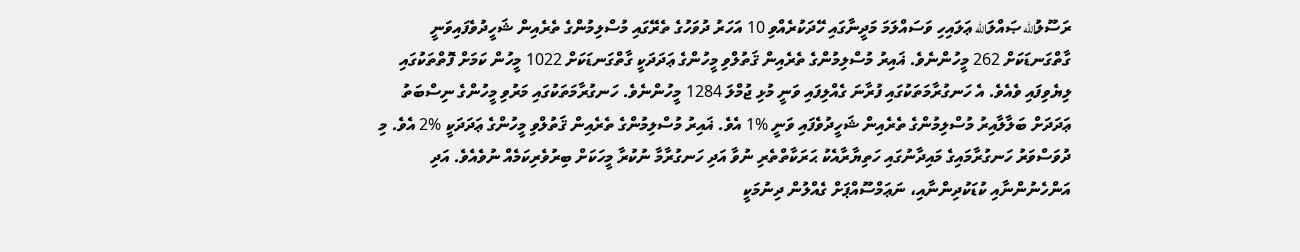ރަސޫލުالله ޞައްލަالله ޢަލައިހި ވަސައްލަމަ މަދީނާގައި ހޭދަކުރެއްވި 10 އަހަރު ދުވަހުގެ ތެރޭގައި މުސްލިމުންގެ ތެރެއިން ޝަހީދުވެފައިވަނީ ގާތްގަނޑަކަށް 262 މީހުންނެވެ. ޣައިރު މުސްލިމުންގެ ތެރެއިން ޤަތުލްވި މީހުންގެ ޢަދަދަކީ ގާތްގަނޑަކަށް 1022 މީހުން ކަމަށް ފޮތްތަކުގައި ލިޔެވިފައި ވެއެވެ. އެ ހަނގުރާމަތަކުގައި ފުރާނަ ގެއްލިފައި ވަނީ މުޅި ޖުމްލަ 1284 މީހުންނެވެ. ހަނގުރާމަތަކުގައި މަރުވި މީހުންގެ ނިސްބަތު ޢަދަދަށް ބަލާލާއިރު މުސްލިމުންގެ ތެރެއިން ޝަހީދުވެފައި ވަނީ %1 އެވެ. ޣައިރު މުސްލިމުންގެ ތެރެއިން ޤަތުލްވި މީހުންގެ ޢަދަދަކީ %2 އެވެ. މި ދުވަސްވަރު ހަނގުރާމައިގެ މައިދާނުގައި ހަތިޔާރާއެކު ޙަރަކާތްތެރި ނުވާ އަދި ހަނގުރާމާ ނުކުރާ މީހަކަށް ބިރުވެރިކަމެއް ނުވެއެވެ. އަދި އަންހެނުންނާއި ކުޑަކުދިންނާއި، ނަޢަމްސޫއްޕަށް ގެއްލުން ދިނުމަކީ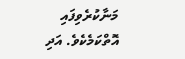މަނާކުރެވިފައި އޮތްކަމެކެވެ. އަދި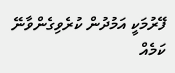ފޭރުމަކީ އަމުދުން ކުރެވިގެންވާނޭ ކަމެއް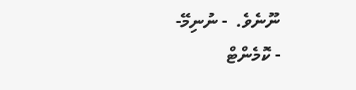ނޫނެވެ.  - ނުނިމޭ-
- ކޮމެންޓް